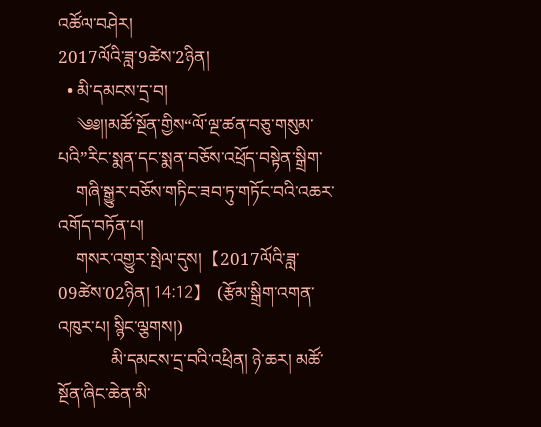འཚོལ་བཤེར།
2017ལོའི་ཟླ་9ཚེས་2ཉིན།
  • མི་དམངས་དྲ་བ།
    ༄༅།།མཚོ་སྔོན་གྱིས“ལོ་ལྔ་ཚན་བཅུ་གསུམ་པའི”རིང་སྨན་དང་སྨན་བཅོས་འཕྲོད་བསྟེན་སྒྲིག་
    གཞི་སྒྱུར་བཅོས་གཏིང་ཟབ་ཏུ་གཏོང་བའི་འཆར་འགོད་བཏོན་པ།
    གསར་འགྱུར་སྤེལ་དུས།  【2017ལོའི་ཟླ་ 09ཚེས་02ཉིན། 14:12】   (རྩོམ་སྒྲིག་འགན་འཁུར་པ། སྙིང་ལྕགས།)
            མི་དམངས་དྲ་བའི་འཕྲིན། ཉེ་ཆར། མཚོ་སྔོན་ཞིང་ཆེན་མི་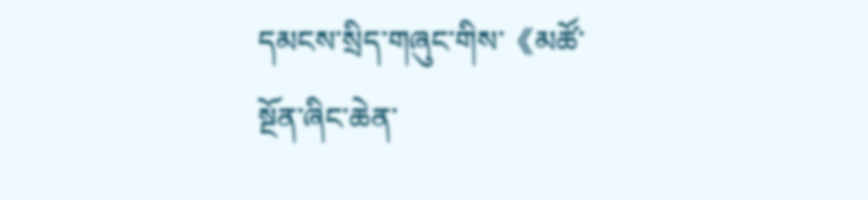དམངས་སྲིད་གཞུང་གིས་《མཚོ་སྔོན་ཞིང་ཆེན་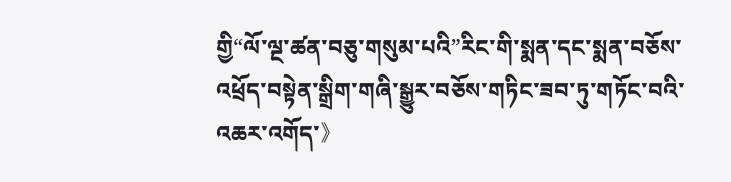གྱི“ལོ་ལྔ་ཚན་བཅུ་གསུམ་པའི”རིང་གི་སྨན་དང་སྨན་བཅོས་འཕྲོད་བསྟེན་སྒྲིག་གཞི་སྒྱུར་བཅོས་གཏིང་ཟབ་ཏུ་གཏོང་བའི་འཆར་འགོད་》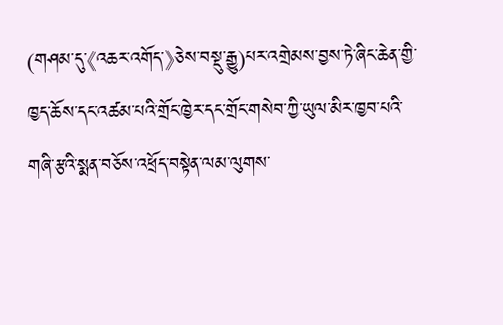(གཤམ་དུ་《འཆར་འགོད་》ཅེས་བསྡུ་རྒྱུ)པར་འགྲེམས་བྱས་ཏེ་ཞིང་ཆེན་གྱི་ཁྱད་ཆོས་དང་འཚམ་པའི་གྲོང་ཁྱེར་དང་གྲོང་གསེབ་ཀྱི་ཡུལ་མིར་ཁྱབ་པའི་གཞི་རྩའི་སྨན་བཅོས་འཕྲོད་བསྟེན་ལམ་ལུགས་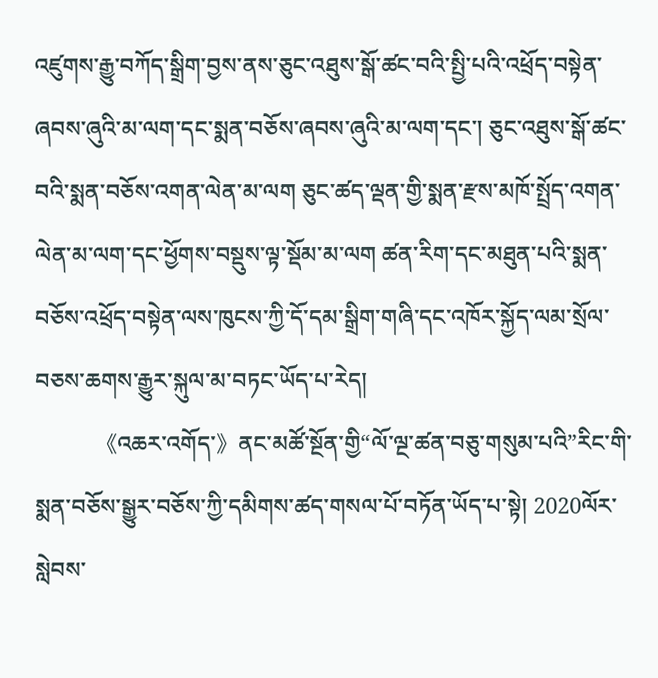འཛུགས་རྒྱུ་བཀོད་སྒྲིག་བྱས་ནས་ཅུང་འཐུས་སྒོ་ཚང་བའི་སྤྱི་པའི་འཕྲོད་བསྟེན་ཞབས་ཞུའི་མ་ལག་དང་སྨན་བཅོས་ཞབས་ཞུའི་མ་ལག་དང་། ཅུང་འཐུས་སྒོ་ཚང་བའི་སྨན་བཅོས་འགན་ལེན་མ་ལག ཅུང་ཚད་ལྡན་གྱི་སྨན་རྫས་མཁོ་སྤྲོད་འགན་ལེན་མ་ལག་དང་ཕྱོགས་བསྡུས་ལྟ་སྡོམ་མ་ལག ཚན་རིག་དང་མཐུན་པའི་སྨན་བཅོས་འཕྲོད་བསྟེན་ལས་ཁུངས་ཀྱི་དོ་དམ་སྒྲིག་གཞི་དང་འཁོར་སྐྱོད་ལམ་སྲོལ་བཅས་ཆགས་རྒྱུར་སྐུལ་མ་བཏང་ཡོད་པ་རེད།
            《འཆར་འགོད་》ནང་མཚོ་སྔོན་གྱི“ལོ་ལྔ་ཚན་བཅུ་གསུམ་པའི”རིང་གི་སྨན་བཅོས་སྒྱུར་བཅོས་ཀྱི་དམིགས་ཚད་གསལ་པོ་བཏོན་ཡོད་པ་སྟེ། 2020ལོར་སླེབས་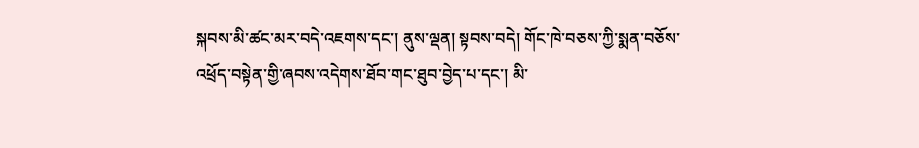སྐབས་མི་ཚང་མར་བདེ་འཇགས་དང་། ནུས་ལྡན། སྟབས་བདེ། གོང་ཁེ་བཅས་ཀྱི་སྨན་བཅོས་འཕྲོད་བསྟེན་གྱི་ཞབས་འདེགས་ཐོབ་གང་ཐུབ་བྱེད་པ་དང་། མི་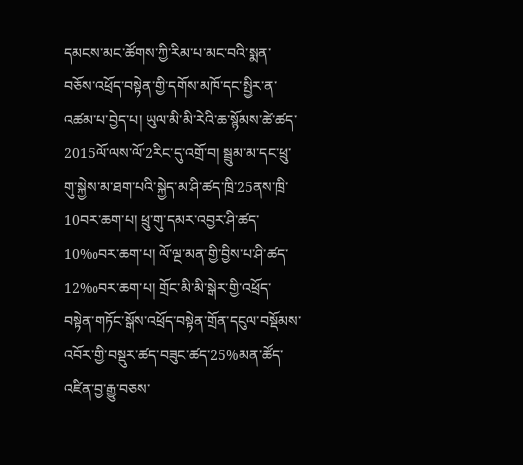དམངས་མང་ཚོགས་ཀྱི་རིམ་པ་མང་བའི་སྨན་བཅོས་འཕྲོད་བསྟེན་གྱི་དགོས་མཁོ་དང་སྤྱིར་ན་འཚམ་པ་བྱེད་པ། ཡུལ་མི་མི་རེའི་ཆ་སྙོམས་ཚེ་ཚད་2015ལོ་ལས་ལོ་2རིང་དུ་འགྲོ་བ། སྦྲུམ་མ་དང་ཕྲུ་གུ་སྐྱེས་མ་ཐག་པའི་སྐྱེད་མ་ཤི་ཚད་ཁྲི་25ནས་ཁྲི་10བར་ཆག་པ། ཕྲུ་གུ་དམར་འབྱར་ཤི་ཚད་10‰བར་ཆག་པ། ལོ་ལྔ་མན་གྱི་བྱིས་པ་ཤི་ཚད་12‰བར་ཆག་པ། གྲོང་མི་མི་སྒེར་གྱི་འཕྲོད་བསྟེན་གཏོང་སྒོས་འཕྲོད་བསྟེན་གྲོན་དངུལ་བསྡོམས་འབོར་གྱི་བསྡུར་ཚད་བཟུང་ཚད་25%མན་ཚོད་འཛིན་བྱ་རྒྱུ་བཅས་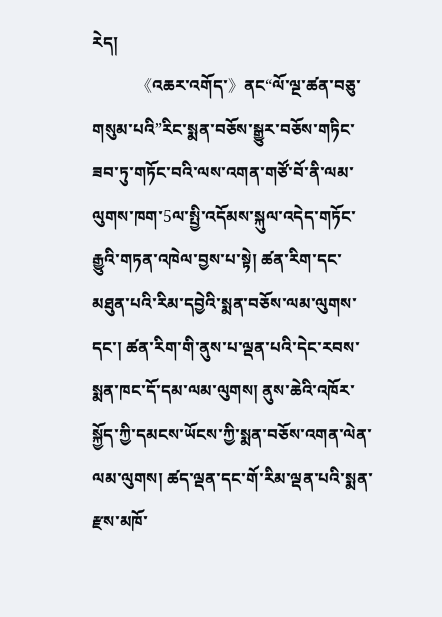རེད།
           《འཆར་འགོད་》ནང“ལོ་ལྔ་ཚན་བཅུ་གསུམ་པའི”རིང་སྨན་བཅོས་སྒྱུར་བཅོས་གཏིང་ཟབ་ཏུ་གཏོང་བའི་ལས་འགན་གཙོ་བོ་ནི་ལམ་ལུགས་ཁག་5ལ་སྤྱི་འདོམས་སྐུལ་འདེད་གཏོང་རྒྱུའི་གཏན་འཁེལ་བྱས་པ་སྟེ། ཚན་རིག་དང་མཐུན་པའི་རིམ་དབྱེའི་སྨན་བཅོས་ལམ་ལུགས་དང་། ཚན་རིག་གི་ནུས་པ་ལྡན་པའི་དེང་རབས་སྨན་ཁང་དོ་དམ་ལམ་ལུགས། ནུས་ཆེའི་འཁོར་སྐྱོད་ཀྱི་དམངས་ཡོངས་ཀྱི་སྨན་བཅོས་འགན་ལེན་ལམ་ལུགས། ཚད་ལྡན་དང་གོ་རིམ་ལྡན་པའི་སྨན་རྫས་མཁོ་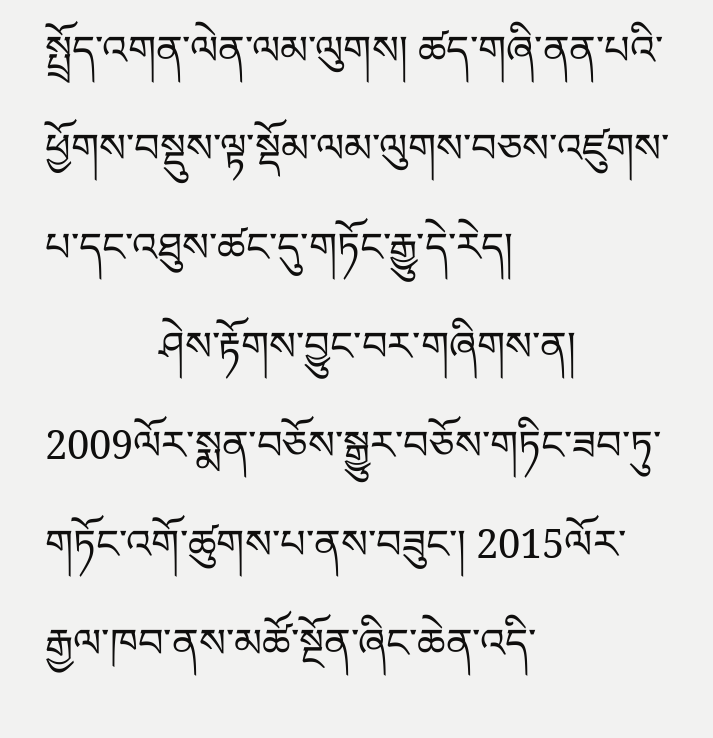སྤྲོད་འགན་ལེན་ལམ་ལུགས། ཚད་གཞི་ནན་པའི་ཕྱོགས་བསྡུས་ལྟ་སྡོམ་ལམ་ལུགས་བཅས་འཛུགས་པ་དང་འཐུས་ཚང་དུ་གཏོང་རྒྱུ་དེ་རེད།
           ཤེས་རྟོགས་བྱུང་བར་གཞིགས་ན། 2009ལོར་སྨན་བཅོས་སྒྱུར་བཅོས་གཏིང་ཟབ་ཏུ་གཏོང་འགོ་ཚུགས་པ་ནས་བཟུང་། 2015ལོར་རྒྱལ་ཁབ་ནས་མཚོ་སྔོན་ཞིང་ཆེན་འདི་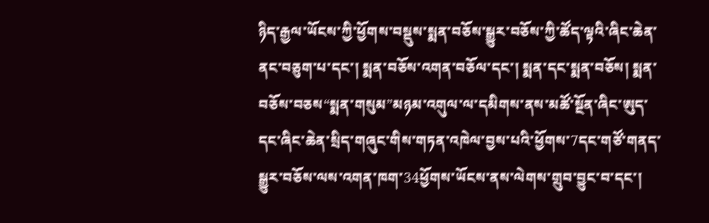ཉིད་རྒྱལ་ཡོངས་ཀྱི་ཕྱོགས་བསྡུས་སྨན་བཅོས་སྒྱུར་བཅོས་ཀྱི་ཚོད་ལྟའི་ཞིང་ཆེན་ནང་བཅུག་པ་དང་། སྨན་བཅོས་འགན་བཅོལ་དང་། སྨན་དང་སྨན་བཅོས། སྨན་བཅོས་བཅས“སྨན་གསུམ”མཉམ་འགུལ་ལ་དམིགས་ནས་མཚོ་སྔོན་ཞིང་ཨུད་དང་ཞིང་ཆེན་སྲིད་གཞུང་གིས་གཏན་འཁེལ་བྱས་པའི་ཕྱོགས་7དང་གཙོ་གནད་སྒྱུར་བཅོས་ལས་འགན་ཁག་34ཕྱོགས་ཡོངས་ནས་ལེགས་གྲུབ་བྱུང་བ་དང་།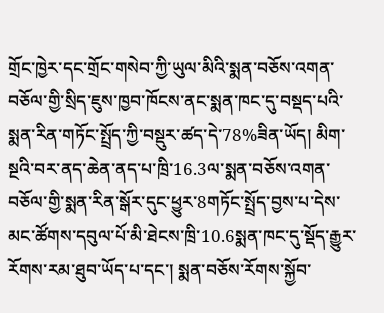གྲོང་ཁྱེར་དང་གྲོང་གསེབ་ཀྱི་ཡུལ་མིའི་སྨན་བཅོས་འགན་བཅོལ་གྱི་སྲིད་ཇུས་ཁྱབ་ཁོངས་ནང་སྨན་ཁང་དུ་བསྡད་པའི་སྨན་རིན་གཏོང་སྤྲོད་ཀྱི་བསྡུར་ཚད་དེ་78%ཟིན་ཡོད། མིག་སྔའི་བར་ནད་ཆེན་ནད་པ་ཁྲི་16.3ལ་སྨན་བཅོས་འགན་བཅོལ་གྱི་སྨན་རིན་སྒོར་དུང་ཕྱུར་8གཏོང་སྤྲོད་བྱས་པ་དེས་མང་ཚོགས་དབུལ་པོ་མི་ཐེངས་ཁྲི་10.6སྨན་ཁང་དུ་སྡོད་རྒྱུར་རོགས་རམ་ཐུབ་ཡོད་པ་དང་། སྨན་བཅོས་རོགས་སྐྱོབ་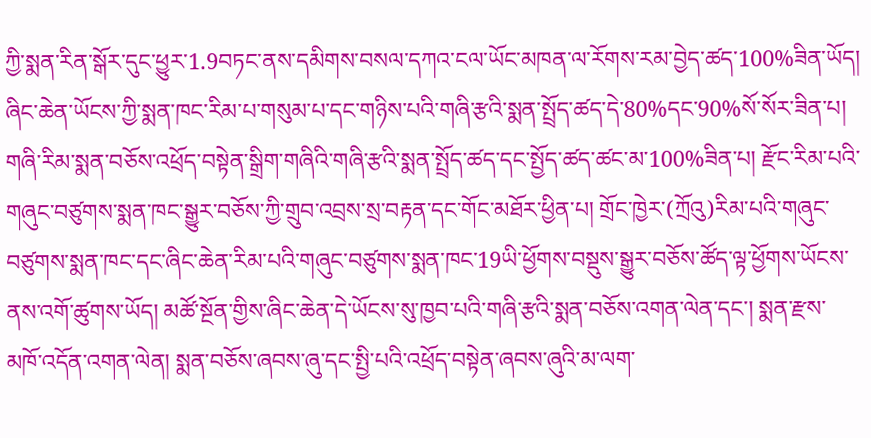ཀྱི་སྨན་རིན་སྒོར་དུང་ཕྱུར་1.9བཏང་ནས་དམིགས་བསལ་དཀའ་ངལ་ཡོང་མཁན་ལ་རོགས་རམ་བྱེད་ཚད་100%ཟིན་ཡོད། ཞིང་ཆེན་ཡོངས་ཀྱི་སྨན་ཁང་རིམ་པ་གསུམ་པ་དང་གཉིས་པའི་གཞི་རྩའི་སྨན་སྤྲོད་ཚད་དེ་80%དང་90%སོ་སོར་ཟིན་པ། གཞི་རིམ་སྨན་བཅོས་འཕྲོད་བསྟེན་སྒྲིག་གཞིའི་གཞི་རྩའི་སྨན་སྤྲོད་ཚད་དང་སྤྱོད་ཚད་ཚང་མ་100%ཟིན་པ། རྫོང་རིམ་པའི་གཞུང་བཙུགས་སྨན་ཁང་སྒྱུར་བཅོས་ཀྱི་གྲུབ་འབྲས་སྲ་བརྟན་དང་གོང་མཐོར་ཕྱིན་པ། གྲོང་ཁྱེར་(ཀྲོའུ)རིམ་པའི་གཞུང་བཙུགས་སྨན་ཁང་དང་ཞིང་ཆེན་རིམ་པའི་གཞུང་བཙུགས་སྨན་ཁང་19ཡི་ཕྱོགས་བསྡུས་སྒྱུར་བཅོས་ཚོད་ལྟ་ཕྱོགས་ཡོངས་ནས་འགོ་ཚུགས་ཡོད། མཚོ་སྔོན་གྱིས་ཞིང་ཆེན་དེ་ཡོངས་སུ་ཁྱབ་པའི་གཞི་རྩའི་སྨན་བཅོས་འགན་ལེན་དང་། སྨན་རྫས་མཁོ་འདོན་འགན་ལེན། སྨན་བཅོས་ཞབས་ཞུ་དང་སྤྱི་པའི་འཕྲོད་བསྟེན་ཞབས་ཞུའི་མ་ལག་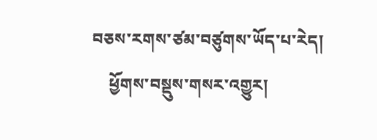བཅས་རགས་ཙམ་བཙུགས་ཡོད་པ་རེད།
    ཕྱོགས་བསྡུས་གསར་འགྱུར།